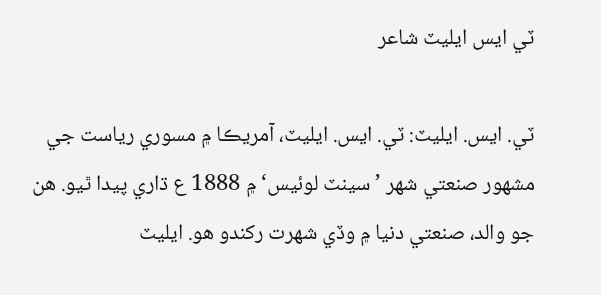ٽي ايس ايليٽ شاعر

ٽي. ايس. ايليٽ: ٽي. ايس. ايليٽ، آمريڪا ۾ مسوري رياست جي مشھور صنعتي شھر ’سينٽ لوئيس‘ ۾ 1888 ع ڌاري پيدا ٿيو. هن جو والد، صنعتي دنيا ۾ وڏي شھرت رکندو هو. ايليٽ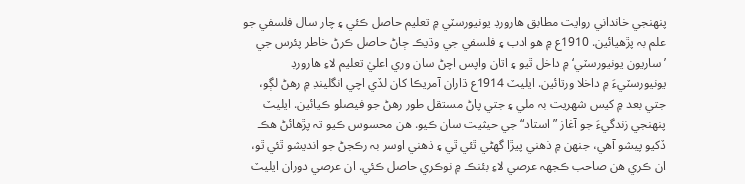پنھنجي خانداني روايت مطابق هارورڊ يونيورسٽي ۾ تعليم حاصل ڪئي ۽ چار سال فلسفي جو علم بہ پڙهيائين. 1910ع ۾ هو ادب ۽ فلسفي جي وڌيڪ ڄاڻ حاصل ڪرڻ خاطر پئرس جي ’ساريون يونيورسٽي‘ ۾ داخل ٿيو ۽ اتان واپس اچڻ سان وري اعليٰ تعليم لاءِ هارورڊ يونيورسٽيءَ ۾ داخلا ورتائين. ايليٽ 1914ع ڌاران آمريڪا کان لڏي اچي انگلينڊ ۾ رهڻ لڳو، جتي بعد ۾ کيس شھريت بہ ملي ۽ جتي پاڻ مستقل طور رهڻ جو فيصلو ڪيائين. ايليٽ پنھنجي زندگيءَ جو آغاز ”استاد“ جي حيثيت سان ڪيو. هن محسوس ڪيو تہ پڙهائڻ هڪ ڏکيو پيشو آهي، جنهن ۾ ذهني پيڙا گهڻي ٿئي ٿي ۽ ذهني اوسر بہ رڪجڻ جو انديشو ٿئي ٿو، ان ڪري هن صاحب ڪجهہ عرصي لاءِ بئنڪ ۾ نوڪري حاصل ڪئي. ان عرصي دوران ايليٽ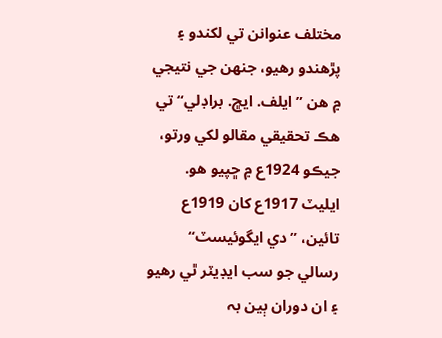مختلف عنوانن تي لکندو ۽ پڙهندو رهيو، جنهن جي نتيجي ۾ هن ”ايلف. ايڇ. براڊلي“ تي هڪ تحقيقي مقالو لکي ورتو، جيڪو 1924ع ۾ ڇپيو هو. ايليٽ 1917ع کان 1919ع تائين، ”دي ايگوئيسٽ“ رسالي جو سب ايڊيٽر ٿي رهيو ۽ ان دوران ٻين بہ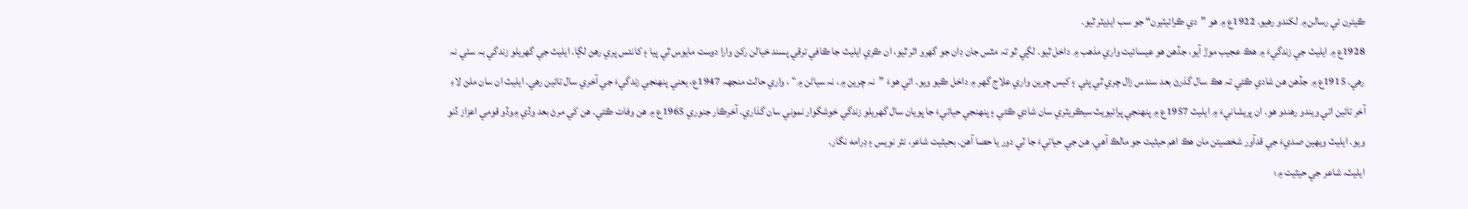ڪيترن ئي رسالن ۾ لکندو رهيو. 1922ع ۾ هو ”دي ڪرائيٽيرن“ جو سب ايڊيٽر ٿيو.
1928ع ۾ ايليٽ جي زندگيءَ ۾ هڪ عجيب موڙ آيو، جڏهن هو عيسائيت واري مذهب ۾ داخل ٿيو. لڳي ٿو تہ مٿس جان ڊان جو گهرو اثر ٿيو، ان ڪري ايليٽ جا ڪافي ترقي پسند خيالن رکڻ وارا دوست مايوس ٿي پيا ۽ کانئس پري رهڻ لڳا. ايليٽ جي گهريلو زندگي بہ سٺي نہ رهي. 1915ع ۾ جڏهن هن شادي ڪئي تہ هڪ سال گذرڻ بعد سندس زال چري ٿي پئي ۽ کيس چرين واري علاج گهر ۾ داخل ڪيو ويو. اتي هوءَ ”نہ چرين ۾، نہ سياڻن ۾“ ، واري حالت منجهہ 1947ع، يعني پنھنجي زندگيءَ جي آخري سال تائين رهي. ايليٽ ان سان ملڻ لاءِ آخر تائين اتي ويندو رهندو هو. ان پريشانيءَ ۾ ايليٽ 1957ع ۾ پنھنجي پرائيويٽ سيڪريٽري سان شادي ڪئي ۽ پنھنجي حياتيءَ جا پويان سال گهريلو زندگي خوشگوار نموني سان گذاري. آخرڪار جنوري 1965ع ۾ هن وفات ڪئي. هن کي مرڻ بعد وڏي ۾وڏو قومي اعزاز ڏنو ويو. ايليٽ ويهين صديءَ جي قدآور شخصيتن مان هڪ اهم حيثيت جو مالڪ آهي. هن جي حياتيءَ جا ٽي دور يا حصا آهن. بحيثيت شاعر، نثر نويس ۽ ڊرامه نگار.
ايليٽ، شاعر جي حيثيت ۾: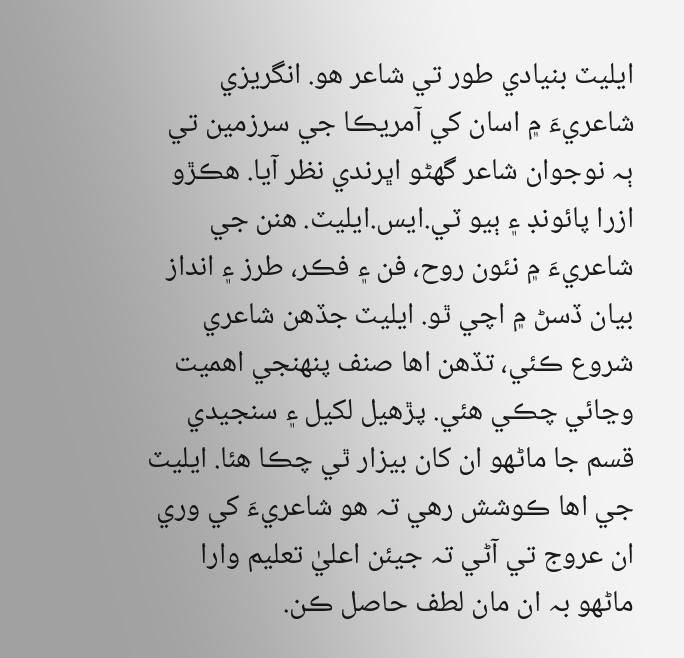ايليٽ بنيادي طور تي شاعر هو. انگريزي شاعريءَ ۾ اسان کي آمريڪا جي سرزمين تي ٻہ نوجوان شاعر گهڻو اڀرندي نظر آيا. هڪڙو ازرا پائونڊ ۽ ٻيو ٽي.ايس.ايليٽ. هنن جي شاعريءَ ۾ نئون روح، فن ۽ فڪر، طرز ۽ انداز بيان ڏسڻ ۾ اچي ٿو. ايليٽ جڏهن شاعري شروع ڪئي، تڏهن اها صنف پنھنجي اهميت وڃائي چڪي هئي. پڙهيل لکيل ۽ سنجيدي قسم جا ماڻهو ان کان بيزار ٿي چڪا هئا. ايليٽ جي اها ڪوشش رهي تہ هو شاعريءَ کي وري ان عروج تي آڻي تہ جيئن اعليٰ تعليم وارا ماڻهو بہ ان مان لطف حاصل ڪن.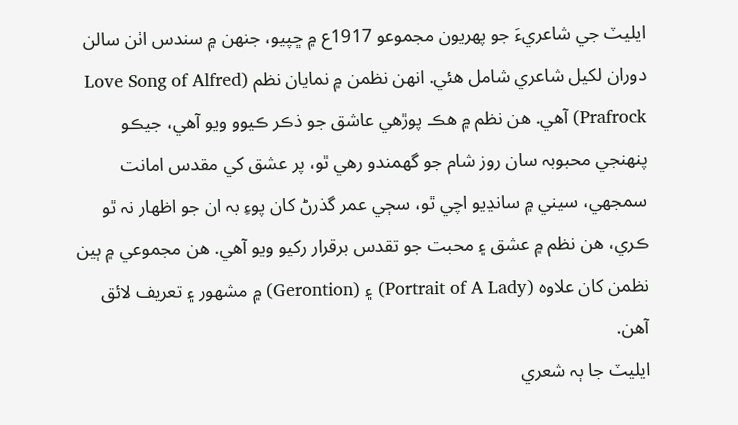ايليٽ جي شاعريءَ جو پهريون مجموعو 1917ع ۾ ڇپيو، جنهن ۾ سندس اٺن سالن دوران لکيل شاعري شامل هئي. انهن نظمن ۾ نمايان نظم (Love Song of Alfred Prafrock) آهي. هن نظم ۾ هڪ پوڙهي عاشق جو ذڪر ڪيوو ويو آهي، جيڪو پنھنجي محبوبہ سان روز شام جو گهمندو رهي ٿو، پر عشق کي مقدس امانت سمجهي، سيني ۾ سانڍيو اچي ٿو، سڄي عمر گذرڻ کان پوءِ بہ ان جو اظهار نہ ٿو ڪري، هن نظم ۾ عشق ۽ محبت جو تقدس برقرار رکيو ويو آهي. هن مجموعي ۾ ٻين نظمن کان علاوہ (Portrait of A Lady) ۽ (Gerontion) ۾ مشھور ۽ تعريف لائق آهن.
ايليٽ جا ٻہ شعري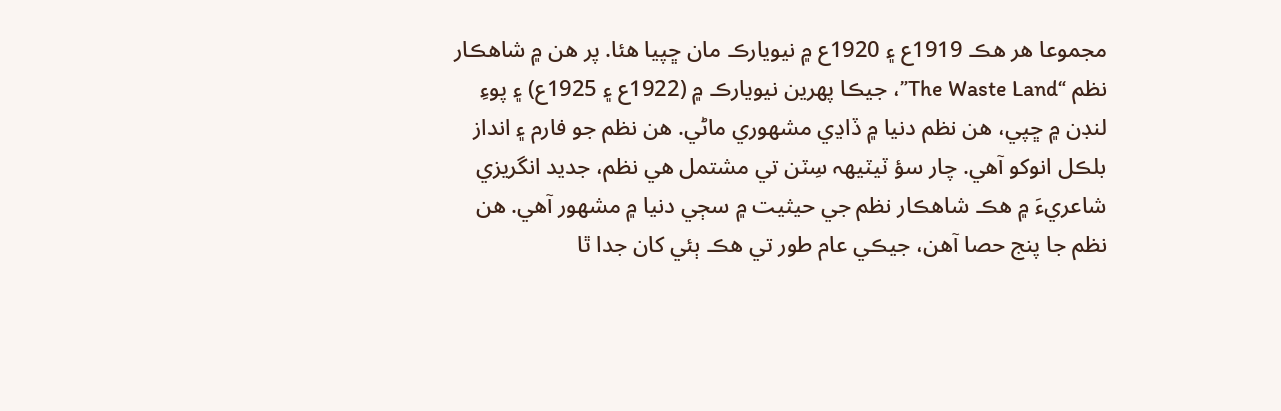مجموعا هر هڪ 1919ع ۽ 1920ع ۾ نيويارڪ مان ڇپيا هئا. پر هن ۾ شاهڪار نظم “The Waste Land”، جيڪا پهرين نيويارڪ ۾ (1922ع ۽ 1925ع) ۽ پوءِ لنڊن ۾ ڇپي، هن نظم دنيا ۾ ڏاڍي مشهوري ماڻي. هن نظم جو فارم ۽ انداز بلڪل انوکو آهي. چار سؤ ٽيٽيھہ سِٽن تي مشتمل هي نظم، جديد انگريزي شاعريءَ ۾ هڪ شاهڪار نظم جي حيثيت ۾ سڄي دنيا ۾ مشھور آهي. هن نظم جا پنج حصا آهن، جيڪي عام طور تي هڪ ٻئي کان جدا ٿا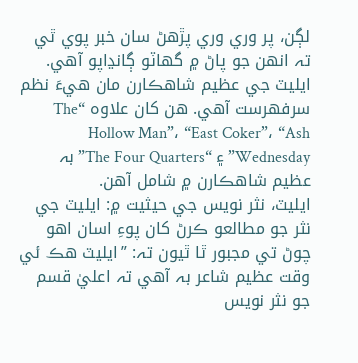لڳن، پر وري وري پڙهڻ سان خبر پوي ٿي تہ انهن جو پاڻ ۾ گهاٽو ڳانڍاپو آهي. ايليٽ جي عظيم شاهڪارن مان هيءَ نظم سرفهرست آهي. هن کان علاوہ “The Hollow Man”، “East Coker”، “Ash Wednesday” ۽ “The Four Quarters” بہ عظيم شاهڪارن ۾ شامل آهن.
ايليٽ، نثر نويس جي حيثيت ۾: ايليٽ جي نثر جو مطالعو ڪرڻ کان پوءِ اسان اهو چوڻ تي مجبور ٿا ٿيون تہ: ”ايليٽ هڪ ئي وقت عظيم شاعر بہ آهي تہ اعليٰ قسم جو نثر نويس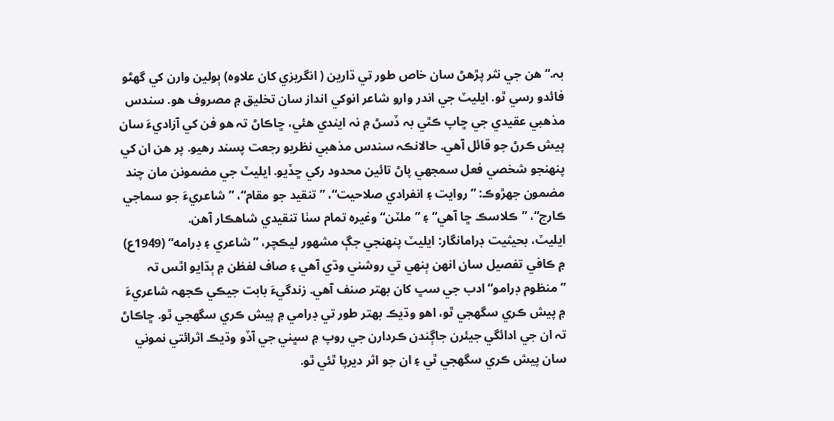بہ.“ هن جي نثر پڙهڻ سان خاص طور تي ڌارين ( انگريزي کان علاوہ) ٻولين وارن کي گهڻو فائدو رسي ٿو. ايليٽ جي اندر وارو شاعر انوکي انداز سان تخليق ۾ مصروف هو. سندس مذهبي عقيدي جي ڇاپ ڪٿي بہ ڏسڻ ۾ نہ ايندي هئي، ڇاڪاڻ تہ هو فن کي آزاديءَ سان پيش ڪرڻ جو قائل آهي. حالانڪہ سندس مذهبي نظريو رجعت پسند رهيو. پر هن ان کي پنهنجو شخصي فعل سمجهي پاڻ تائين محدود رکي ڇڏيو. ايليٽ جي مضمونن مان چند مضمون جھڙوڪ: ”روايت ۽ انفرادي صلاحيت“، ”تنقيد جو مقام“، ”شاعريءَ جو سماجي ڪارج“، ”ڪلاسڪ ڇا آهي“ ۽ ”ملٽن“ وغيرہ تمام سٺا تنقيدي شاهڪار آهن.
ايليٽ، بحيثيت ڊرامانگار: ايليٽ پنھنجي جڳ مشھور ليڪچر، ”شاعري ۽ ڊرامه“ (1949ع) ۾ ڪافي تفصيل سان انهن ٻنهي تي روشني وڌي آهي ۽ صاف لفظن ۾ ٻڌايو اٿس تہ ”منظوم ڊرامو“ ادب جي سڀ کان بهتر صنف آهي. زندگيءَ بابت جيڪي ڪجهہ شاعريءَ ۾ پيش ڪري سگهجي ٿو، اهو وڌيڪ بهتر طور تي ڊرامي ۾ پيش ڪري سگهجي ٿو. ڇاڪاڻ تہ ان جي ادائگي جيئرن جاڳندن ڪردارن جي روپ ۾ سڀني جي آڏو وڌيڪ اثرائتي نموني سان پيش ڪري سگهجي ٿي ۽ ان جو اثر ديرپا ٿئي ٿو.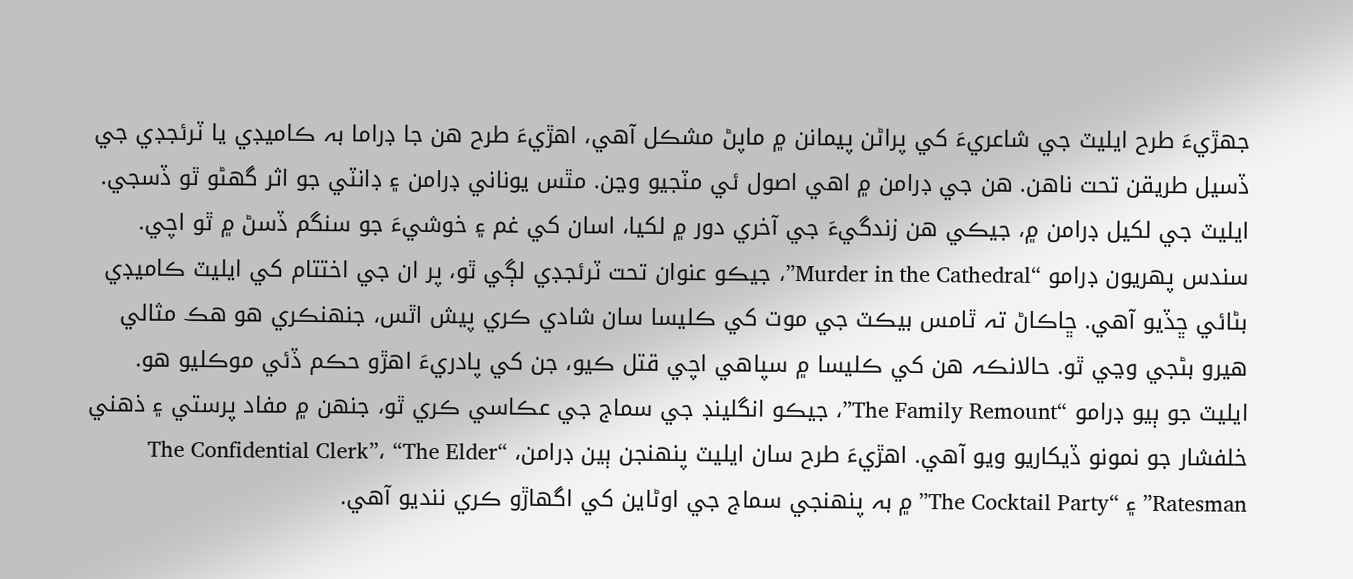جهڙيءَ طرح ايليٽ جي شاعريءَ کي پراڻن پيمانن ۾ ماپڻ مشڪل آهي، اهڙيءَ طرح هن جا ڊراما بہ ڪاميڊي يا ٽرئجڊي جي ڏسيل طريقن تحت ناهن. هن جي ڊرامن ۾ اهي اصول ئي مٽجيو وڃن. مٿس يوناني ڊرامن ۽ ڊانٽي جو اثر گهڻو ٿو ڏسجي. ايليٽ جي لکيل ڊرامن ۾، جيڪي هن زندگيءَ جي آخري دور ۾ لکيا، اسان کي غم ۽ خوشيءَ جو سنگم ڏسڻ ۾ ٿو اچي. سندس پهريون ڊرامو “Murder in the Cathedral”، جيڪو عنوان تحت ٽرئجڊي لڳي ٿو، پر ان جي اختتام کي ايليٽ ڪاميڊي بڻائي ڇڏيو آهي. ڇاڪاڻ تہ ٿامس بيڪٽ جي موت کي ڪليسا سان شادي ڪري پيش اٿس، جنهنڪري هو هڪ مثالي هيرو بڻجي وڃي ٿو. حالانڪہ هن کي ڪليسا ۾ سپاهي اچي قتل ڪيو، جن کي پادريءَ اهڙو حڪم ڏئي موڪليو هو.
ايليٽ جو ٻيو ڊرامو “The Family Remount”، جيڪو انگلينڊ جي سماج جي عڪاسي ڪري ٿو، جنهن ۾ مفاد پرستي ۽ ذهني خلفشار جو نمونو ڏيکاريو ويو آهي. اهڙيءَ طرح سان ايليٽ پنهنجن ٻين ڊرامن، “The Confidential Clerk”، “The Elder Ratesman” ۽ “The Cocktail Party” ۾ بہ پنھنجي سماج جي اوڻاين کي اگهاڙو ڪري ننديو آهي.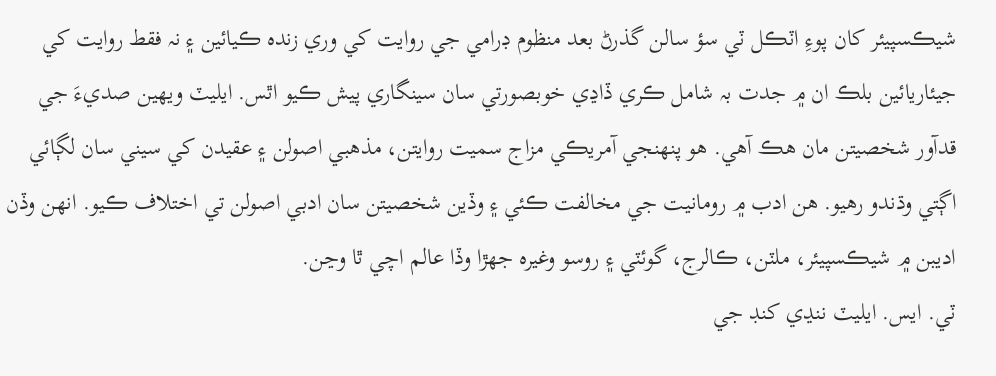شيڪسپيئر کان پوءِ اٽڪل ٽي سؤ سالن گذرڻ بعد منظوم ڊرامي جي روايت کي وري زندہ ڪيائين ۽ نہ فقط روايت کي جيئاريائين بلڪ ان ۾ جدت بہ شامل ڪري ڏاڍي خوبصورتي سان سينگاري پيش ڪيو اٿس. ايليٽ ويهين صديءَ جي قدآور شخصيتن مان هڪ آهي. هو پنھنجي آمريڪي مزاج سميت روايتن، مذهبي اصولن ۽ عقيدن کي سيني سان لڳائي اڳتي وڌندو رهيو. هن ادب ۾ رومانيت جي مخالفت ڪئي ۽ وڏين شخصيتن سان ادبي اصولن تي اختلاف ڪيو. انهن وڏن اديبن ۾ شيڪسپيئر، ملٽن، ڪالرج، گوئٽي ۽ روسو وغيرہ جھڙا وڏا عالم اچي ٿا وڃن.
ٽي. ايس. ايليٽ ننڍي کنڊ جي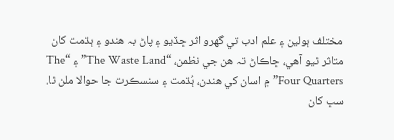مختلف ٻولين ۽ علم ادب تي گهرو اثر ڇڏيو ۽ پاڻ بہ هندو ۽ ٻڌمت کان متاثر ٿيو آهي، ڇاڪاڻ تہ هن جي نظمن، “The Waste Land” ۽ “The Four Quarters” ۾ اسان کي هندن، ٻُڌمت ۽ سنسڪرت جا حوالا ملن ٿا. سڀ کان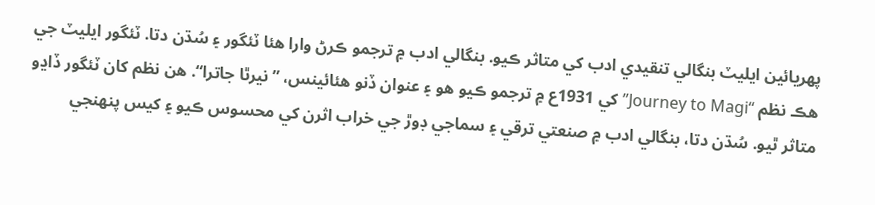پهريائين ايليٽ بنگالي تنقيدي ادب کي متاثر ڪيو. بنگالي ادب ۾ ترجمو ڪرڻ وارا هئا ٽئگور ۽ سُڌن دتا. ٽئگور ايليٽ جي هڪ نظم “Journey to Magi” کي 1931ع ۾ ترجمو ڪيو هو ۽ عنوان ڏنو هئائينس، ”نيرٿا جاترا“. هن نظم کان ٽئگور ڏاڍو متاثر ٿيو. سُڌن دتا، بنگالي ادب ۾ صنعتي ترقي ۽ سماجي ڊوڙ جي خراب اثرن کي محسوس ڪيو ۽ کيس پنھنجي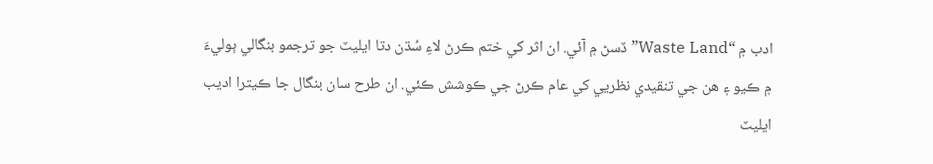ادب ۾ “Waste Land” ڏسڻ ۾ آئي. ان اثر کي ختم ڪرڻ لاءِ سُڌن دتا ايليٽ جو ترجمو بنگالي ٻوليءَ ۾ ڪيو ۽ هن جي تنقيدي نظريي کي عام ڪرڻ جي ڪوشش ڪئي. ان طرح سان بنگال جا ڪيترا اديب ايليٽ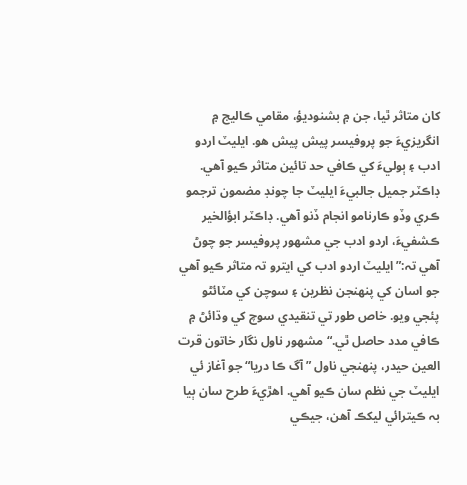کان متاثر ٿيا، جن ۾ بشنوديؤ، مقامي ڪاليج ۾ انگريزيءَ جو پروفيسر پيش پيش هو. ايليٽ اردو ادب ۽ ٻوليءَ کي ڪافي حد تائين متاثر ڪيو آهي. ڊاڪٽر جميل جالبيءَ ايليٽ جا چونڊ مضمون ترجمو ڪري وڏو ڪارنامو انجام ڏنو آهي. ڊاڪٽر ابؤالخير ڪشفيءَ، اردو ادب جي مشھور پروفيسر جو چوڻ آهي تہ:”ايليٽ اردو ادب کي ايترو تہ متاثر ڪيو آهي جو اسان کي پنهنجن نظرين ۽ سوچن کي مٽائڻو پئجي ويو. خاص طور تي تنقيدي سوچ کي وڌائڻ ۾ ڪافي مدد حاصل ٿي.“ مشھور ناول نگار خاتون قرت العين حيدر، پنھنجي ناول ”آگ ڪا دريا“ جو آغاز ئي ايليٽ جي نظم سان ڪيو آهي. اهڙيءَ طرح سان ٻيا بہ ڪيترائي ليکڪ آهن، جيڪي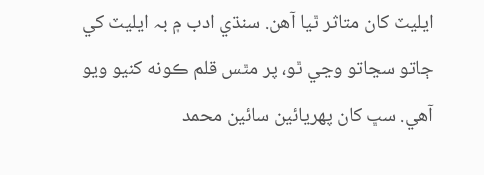ايليٽ کان متاثر ٿيا آهن. سنڌي ادب ۾ بہ ايليٽ کي ڄاتو سڃاتو وڃي ٿو، پر مٿس قلم ڪونه کنيو ويو آهي. سڀ کان پهريائين سائين محمد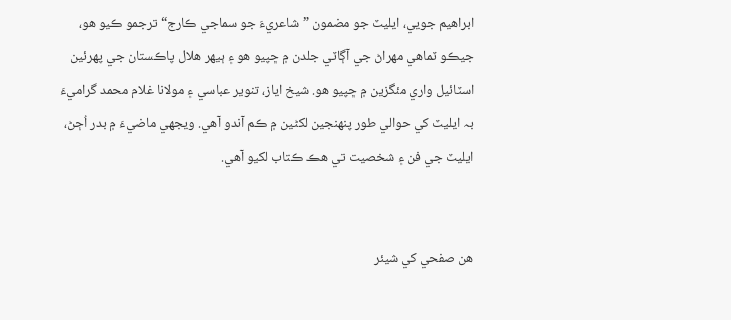ابراهيم جويي، ايليٽ جو مضمون ”شاعريءَ جو سماجي ڪارج“ ترجمو ڪيو هو، جيڪو ٽماهي مهراڻ جي آڳاٽي جلدن ۾ ڇپيو هو ۽ ٻيهر هلال پاڪستان جي پهرئين اسٽائيل واري مئگزين ۾ ڇپيو هو. شيخ اياز، تنوير عباسي ۽ مولانا غلام محمد گراميءَ بہ ايليٽ کي حوالي طور پنهنجين لکڻين ۾ ڪم آندو آهي. ويجهي ماضيءَ ۾ بدر اُڄڻ، ايليٽ جي فن ۽ شخصيت تي هڪ ڪتاب لکيو آهي.


هن صفحي کي شيئر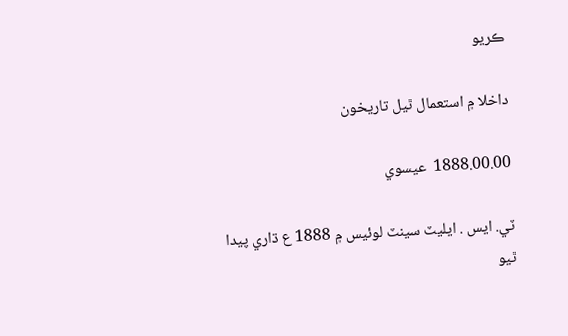ڪريو

داخلا ۾ استعمال ٿيل تاريخون

1888.00.00  عيسوي

ٽي. ايس . ايليٽ سينٽ لوئيس ۾ 1888 ع ڌاري پيدا ٿيو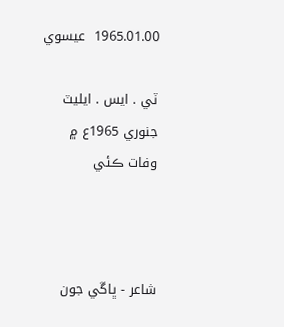1965.01.00  عيسوي

ٽي . ايس . ايليٽ جنوري 1965ع ۾ وفات ڪئي



شاعر - ڀاڱي جون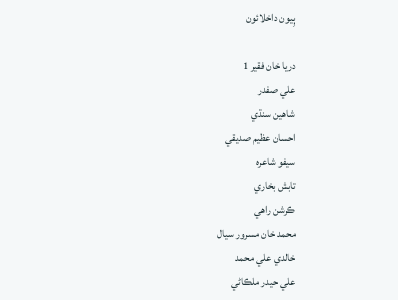ٻِيون داخلائون

دريا خان فقير 1
علي صفدر
شاهين سنڌي
احسان عظيم صديقي
سيفو شاعرہ
تابش بخاري
ڪرشن راهي
محمد خان مسرور سيال
خالدي علي محمد
علي حيدر ملڪاڻي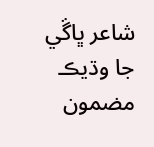شاعر ڀاڱي جا وڌيڪ مضمون